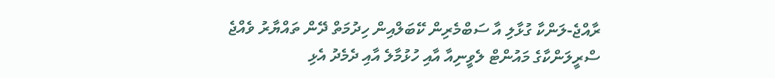ރާއްޖެ-ލަންކާ ގުޅާލި އާ ސަބްމެރިން ކޭބަލްއިން ހިދުމަތް ދޭން ތައްޔާރު ވެއްޖެ
ސްރީލަންކާގެ މައުންޓް ލެވީނިއާ އާއި ހުޅުމާލެ އާއި ދެމެދު އެޅި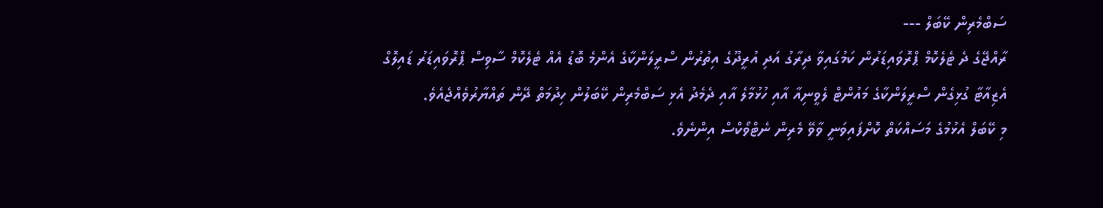ސަބްމެރިން ކޭބަލް ---
ރާއްޖޭގެ ދެ ޓެލެކޮމް ޕްރޮވައިޑަރުން ކަމުގައިވާ ދިރާގު އަދި އުރީދޫގެ އިތުރުން ސްރީލަންކާގެ އެންމެ ބޮޑު އެއް ޓެލެކޮމް ސާވިސް ޕްރޮވައިޑަރު ޑައިލޮގް އެޒިއާޓާ ގުޅިގެން ސްރީލަންކާގެ މައުންޓް ލެވީނިއާ އާއި ހުޅުމާލެ އާއި ދެމެދު އެޅި ސަބްމެރިން ކޭބަލުން ހިދުމަތް ދޭން ތައްޔާރުވެއްޖެއެވެ.
މި ކޭބަލް އެޅުމުގެ މަސައްކަތް ކޮށްފައިވަނީ ވާވޭ މެރިން ނެޓްވޯކްސް އިންނެވެ.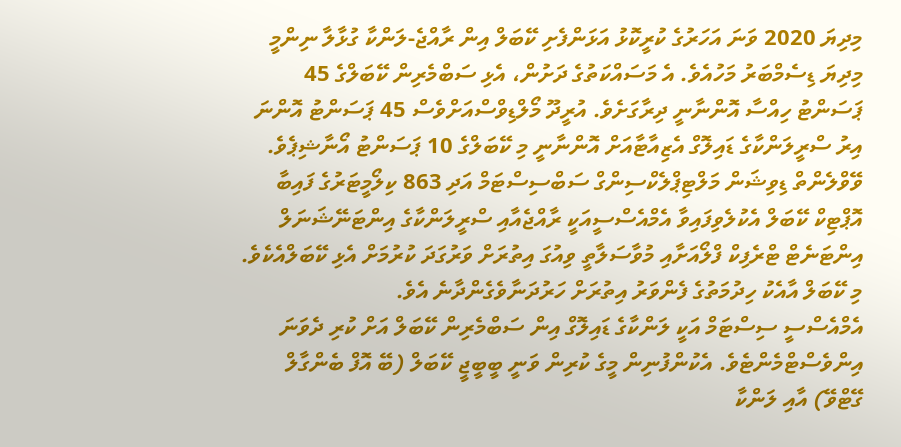މިދިޔަ 2020 ވަނަ އަހަރުގެ ކުރީކޮޅު އަޅަންފެށި ކޭބަލް އިން ރާއްޖެ-ލަންކާ ގުޅާލާ ނިންމީ މިދިޔަ ޑިސެމްބަރު މަހުއެވެ. އެ މަސައްކަތުގެ ދަށުން، އެޅި ސަބްމެރިން ކޭބަލްގެ 45 ޕަސަންޓު ހިއްސާ އޮންނާނީ ދިރާގަށެވެ. އުރީދޫ މޯލްޑިވްސްއަށްވެސް 45 ޕަސަންޓު އޮންނަ އިރު ސްރީލަންކާގެ ޑައިލޮގް އެޒިއާޓާއަށް އޮންނާނީ މި ކޭބަލްގެ 10 ޕަސަންޓު އޯނާޝިޕެވެ.
ވޭވްލެންތް ޑިވިޝަން މަލްޓިޕްލެކްސިންގް ސަބްސިސްޓަމް އަދި 863 ކިލޯމީޓަރުގެ ފައިބާ އޮޕްޓިކް ކޭބަލް އެކުލެވިފައިވާ އެމްއެސްސީއަކީ ރާއްޖެއާއި ސްރީލަންކާގެ އިންޓަނޭޝަނަލް އިންޓަނެޓް ޓްރެފިކް ފްލޯއަށާއި މުވާސަލާތީ ވިއުގަ އިތުރަށް ވަރުގަދަ ކުރުމަށް އެޅި ކޭބަލްއެކެވެ. މި ކޭބަލް އާއެކު ހިދުމަތުގެ ފެންވަރު އިތުރަށް ހަރުދަނާވެގެންދާނެ އެވެ.
އެމްއެސްސީ ސިސްޓަމް އަކީ ލަންކާގެ ޑައިލޮގް އިން ސަބްމެރިން ކޭބަލް އަށް ކުރި ދެވަނަ އިންވެސްޓްމެންޓެވެ. އެކުންފުނިން މީގެ ކުރިން ވަނީ ބީބީޖީ ކޭބަލް (ބޭ އޮފް ބެންގާލް ގޭޓްވޭ) އާއި ލަންކާ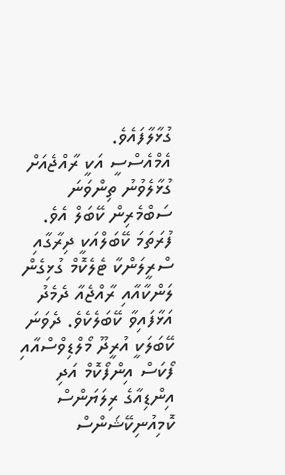ގުޅާލާފައެވެ.
އެމްއެސްސީ އަކީ ރާއްޖެއަށް ގުޅާލެވުނު ތިންވަނަ ސަބްމެރިން ކޭބަލް އެވެ.
ފުރަތަމަ ކޭބަލްއަކީ ދިރާގާއި ސްރީލަންކާ ޓެލެކޮމް ގުޅިގެން ލަންކާއާއި ރާއްޖެއާ ދެމެދު އަޅާފައިވާ ކޭބަލެކެވެ. ދެވަނަ ކޭބަލަކީ އުރީދޫ މޯލްޑިވްސްއާއި ފޯކަސް އިންފޯކޮމް އަދި އިންޑިއާގެ ރިލަޔަންސް ކޮމިއުނިކޭޝަންސް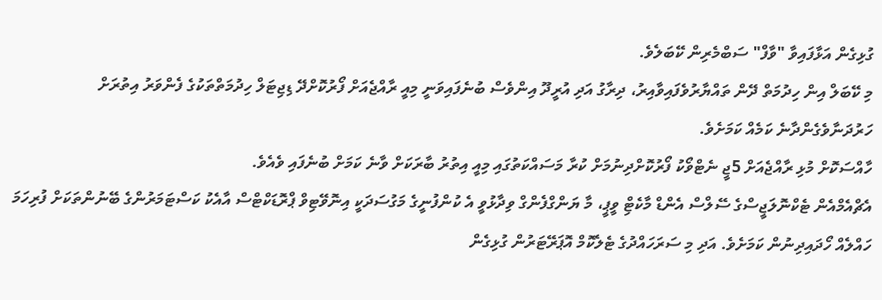ގުޅިގެން އަޅާފައިވާ "ވާފް" ސަބްމެރިން ކޭބަލެވެ.
މި ކޭބަލް އިން ހިދުމަތް ދޭން ތައްޔާރުވެފައިވާއިރު، ދިރާގު އަދި އުރީދޫ އިންވެސް ބުނެފައިވަނީ މިއީ ރާއްޖެއަށް ފޯރުކޮށްދޭ ޑިޖިޓަލް ހިދުމަތްތަކުގެ ފެންވަރު އިތުރަށް ހަރުދަނާވެގެންދާނެ ކަމެއް ކަމަށެވެ.
ހާއްސަކޮށް މުޅި ރާއްޖެއަށް 5ޖީ ނެޓްވޯކު ފޯރުކޮށްދިނުމަށް ކުރާ މަސައްކަތުގައި މިއީ އިތުރު ބާރަކަށް ވާނެ ކަމަށް ބުނެފައި ވެއެވެ.
އެޗްއެމްއެން ޓެކްނޮލަޖީސްގެ ސޭލްސް އެންޑް މާކެޓިް ވީޕީ، މާ ޔަންގްފެންގް ވިދާޅުވީ އެ ކުންފުނީގެ މަގުސަދަކީ އިނޮވޭޓިވް ޕްރޮޑަކްޓްސް އާއެކު ކަސްޓަމަރުންގެ ބޭނުންތަކަށް ފުރިހަމަ ހައްލެއް ހޯދައިދިނުން ކަމަށެވެ. އަދި މި ސަރަހައްދުގެ ޓެލެކޮމް އޮޕަރޭޓަރުން ގުޅިގެން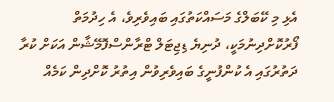އެޅި މި ކޭބަލްގެ މަސައްކަތުގައި ބައިވެރިވެ، އެ ހިދުމަތް ފޯރުކޮށްދިނުމަކީ، ދުނިޔެ ޑިޖިޓަލް ޓްރާންސްފޮމޭޝާން އަކަށް ކުރާ ދަތުރުގައި އެ ކުންފުނީގެ ބައިވެރިވުން އިތުރު ކޮށްދިން ކަމެއް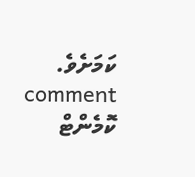ކަމަށެވެ.
comment ކޮމެންޓް